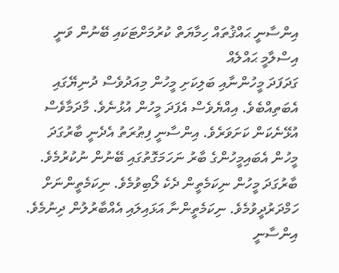އިންސާނީ ޙައްޤުތައް ހިމާޔަތް ކުރުމަށްޓަކައި ބޭނުން ވަނީ އިސްލާމީ ޙައްލެއް
ގަދަފަދަ މީހުންނާއި ބަލިކަށި މީހުން މިއަދުވެސް ދުނިޔޭގައި އެބަތިއްބެވެ. އިއްޔެވެސް އެފަދަ މީހުން އުޅުނެވެ. މާދަމާވެސް އުޅޭނެކަން ކަށަވަރެވެ. އިންސާނީ ފިޠުރަތު އެދެނީ ބާރުގަދަ މީހުން އެބައިމީހުންގެ ބާރު ނަހަމަގޮތުގައި ބޭނުން ނުކުރުމެވެ. ބާރުގަދަ މީހުން ނިކަމެތީން ދެކެ ލޯބިވުމެވެ. ނިކަމެތީންނަށް ހަމްދަރުދީވުމެވެ. ނިކަމެތީންނާ އަޅައިލައި އެއްބާރުލުން ދިނުމެވެ. އިންސާނީ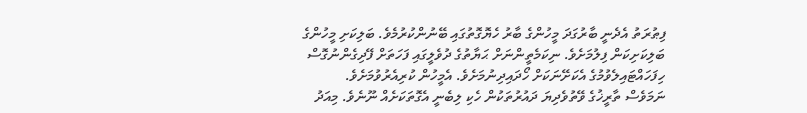ފިޠުރަތު އެދެނީ ބާރުގަދަ މީހުންގެ ބާރު ހެޔޮގޮތުގައި ބޭނުންކުރުމެވެ. ބަލިކަށި މީހުންގެ ބަލިކަށިކަން ފިލުމަށެވެ. ނިކަމެތީންނަށް ޙަޔާތުގެ ދުވެލީގައި ފަހަތަށް ފޭދިގެންނުގޮސް ހިފަހައްޓައިލެވުމުގެ އެކަށޭނަކަށް ހޯދައިދިނުމަށެވެ. އެމީހުން ކުރިއެރުވުމަށެވެ.
ނަމަވެސް ތާރީޚުގެ ވޭތުވެދިޔަ ދައުރުތަކުން ހެކި ލިބެނީ އެގޮތަކަށެއް ނޫނެވެ. މިއަދު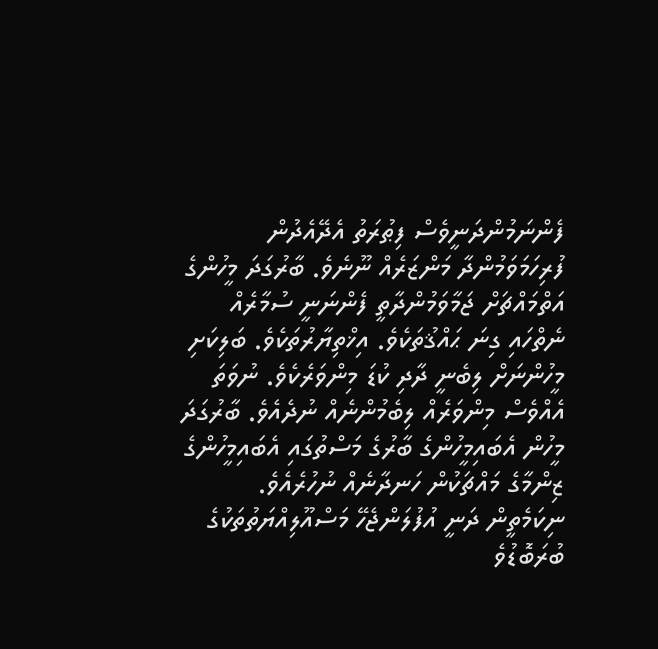ފެންނަމުންދަނީވެސް ފިޠުރަތު އެދޭއެދުން ފުރިހަމަވަމުންދާ މަންޒަރެއް ނޫނެވެ. ބާރުގަދަ މީހުންގެ އަތްމައްޗަށް ޖަމާވަމުންދާތީ ފެންނަނީ ސުމާރެއް ނެތްހައި ގިނަ ޙައްޤުތަކެވެ. އިޚްތިޔާރުތަކެވެ. ބަލިކަށި މީހުންނަށް ލިބެނީ ދާދި ކުޑަ މިންވަރެކެވެ. ނުވަތަ އެއްވެސް މިންވަރެއް ލިބެމުންނެއް ނުދެއެވެ. ބާރުގަދަ މީހުން އެބައިމީހުންގެ ބާރުގެ މަސްތުގައި އެބައިމީހުންގެ ޒިންމާގެ މައްޗަކުން ހަނދާނެއް ނުހުރެއެވެ. ނިކަމެތީން ދަނީ އުފުލަންޖެހޭ މަސްއޫލިއްޔަތުތަކުގެ ބުރަބޮޑުވެ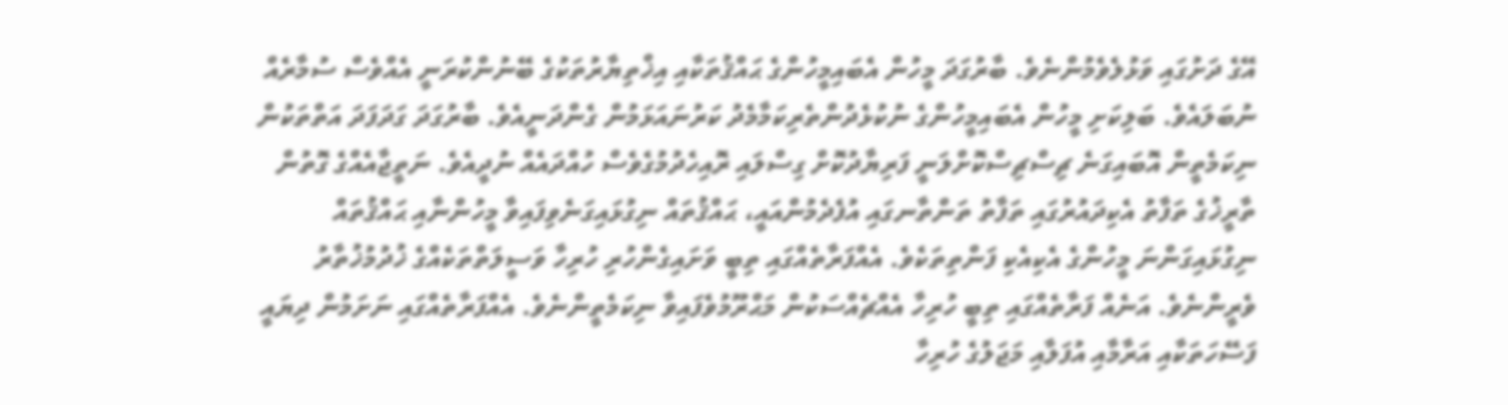އޭގެ ދަށުގައި ވަޅުލެވެމުންނެވެ. ބާރުގަދަ މީހުން އެބައިމީހުންގެ ޙައްޤުތަކާއި އިޚްތިޔާރުތަކުގެ ބޭނުންކުރަނީ އެއްވެސް ސުމާރެއް ނުބަލައެވެ. ބަލިކަށި މީހުން އެބައިމީހުންގެ ނުކުޅެދުންތެރިކަމާމެދު ކަރުނައަޅަމުން ގެންދަނީއެވެ. ބާރުގަދަ ގަދަފަދަ އަތްތަކުން ނިކަމެތީން އޮބައިގަނެ ޗިސްޗިސްކޮށްލަނީ ފަރިޔާދުކޮށް ގިސްލައި ރޮއިހެދުމުގެވެސް ހުއްދައެއް ނުދީއެވެ. ނަތީޖާއެއްގެ ގޮތުން ތާރީޚުގެ ތަފާތު އެކިދައުރުގައި ތަފާތު ތަންތާނގައި އުފެދެމުންއައީ، ޙައްޤުތައް ނިގުޅައިގަނެވިފައިވާ މީހުންނާއި ޙައްޤުތައް ނިގުޅައިގަންނަ މީހުންގެ އެކިއެކި ފަންތިތަކެވެ. އެއްފަރާތެއްގައި ތިބީ ވަށައިގެންހުރި ހުރިހާ ވަސީލަތްތަކެއްގެ ޚުދުމުޚުތާރު ވެރީންނެވެ. އަނެއް ފަރާތެއްގައި ތިބީ ހުރިހާ އެއްޗެއްސަކުން މަޙްރޫމުވެފައިވާ ނިކަމެތީންނެވެ. އެއްފަރާތެއްގައި ނަށަމުން ދިޔައީ ފަސޭހަތަކާއި އަރާމާއި އުފަލާއި މަޖަލުގެ ހުރިހާ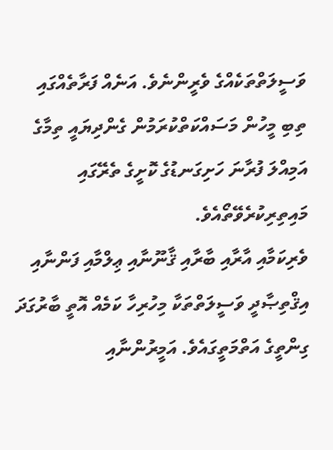ވަސީލަތްތަކެއްގެ ވެރީންނެވެ. އަނެއް ފަރާތެއްގައި ތިބި މީހުން މަސައްކަތްކުރަމުން ގެންދިޔައީ ތިމާގެ އަމިއްލަ ފުރާނަ ހަށިގަނޑުގެ ކޮށީގެ ތެރޭގައި މައިތިރިކުރެވޭތޯއެވެ.
ވެރިކަމާއި އާރާއި ބާރާއި ޤާނޫނާއި ޢިލްމާއި ފަންނާއި އިޤްތިޞާދީ ވަސީލަތްތަކާ މިހުރިހާ ކަމެއް އޮތީ ބާރުގަދަ ގިންތީގެ އަތްމަތީގައެވެ. އަމީރުންނާއި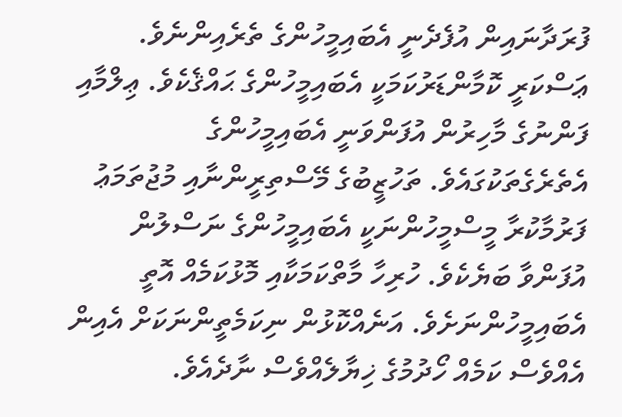ފުރަދާނައިން އުފެދެނީ އެބައިމީހުންގެ ތެރެއިންނެވެ. ޢަސްކަރީ ކޮމާންޑަރުކަމަކީ އެބައިމީހުންގެ ޙައްޤެކެވެ. ޢިލްމާއި ފަންނުގެ މާހިރުން އުފަންވަނީ އެބައިމީހުންގެ އެތެރެގެތަކުގައެވެ. ތަހުޒީބުގެ މޭސްތިރީންނާއި މުޖުތަމަޢު ފަރުމާކުރާ މީސްމީހުންނަކީ އެބައިމީހުންގެ ނަސްލުން އުފަންވާ ބަޔެކެވެ. ހުރިހާ މާތްކަމަކާއި މޮޅުކަމެއް އޮތީ އެބައިމީހުންނަށެވެ. އަނެއްކޮޅުން ނިކަމެތީންނަކަށް އެއިން އެއްވެސް ކަމެއް ހޯދުމުގެ ޚިޔާލެއްވެސް ނާދެއެވެ.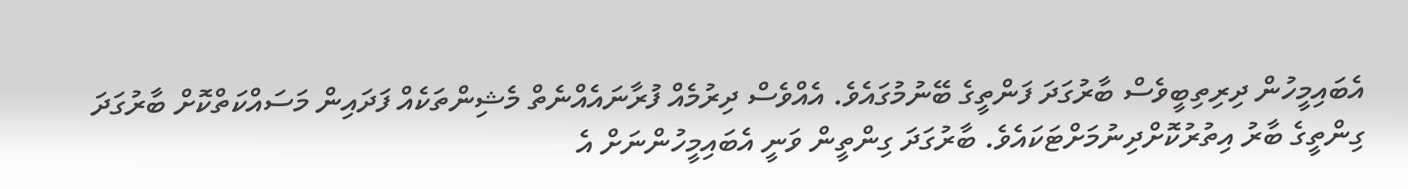އެބައިމީހުން ދިރިތިބީވެސް ބާރުގަދަ ފަންތީގެ ބޭނުމުގައެވެ. އެއްވެސް ދިރުމެއް ފުރާނައެއްނެތް މެޝިންތަކެއް ފަދައިން މަސައްކަތްކޮށް ބާރުގަދަ ގިންތީގެ ބާރު އިތުރުކޮށްދިނުމަށްޓަކައެވެ. ބާރުގަދަ ގިންތީން ވަނީ އެބައިމީހުންނަށް އެ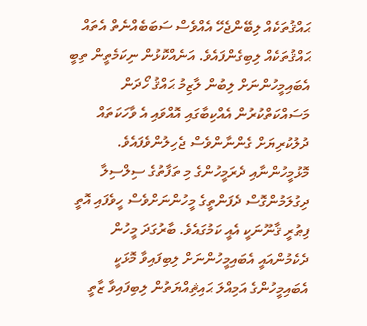ޙައްޤުތަކެއް ލިބޭންޖެހޭ އެއްވެސް ސަބަބެއްނެތް އެތައް ޙައްޤުތަކެއް ލިބިގެންފައެވެ. އަނެއްކޮޅުން ނިކަމެތީން ތިބީ އެބައިމީހުންނަށް ލިބުން ލާޒިމު ޙައްޤު ހޯދަން މަސައްކަތްކުރުން އެއްކިބާގައި އޮއްވައި އެ ވާހަކަތައް ދުލުކުރިޔަށް ގެންނާންވެސް ޖެހިލުންވެފައެވެ. މޮޅުމީހުންނާއި ދެރަމީހުންގެ މި ތަފާތުގެ ސިލްސިލާ ދިގުލަމުންގޮސް ދެފަންތީގެ މީހުންނަށްވެސް ހީވެފައި އޮތީ ފިޠުރީ ޤާނޫނަކީ އެއީ ކަމުގައެވެ. ބާރުގަދަ މީހުން ދެކެމުންއައީ އެބައިމީހުންނަށް ލިބިފައިވާ މޮޅަކީ އެބައިމީހުންގެ އަމިއްލަ ޙައިޘިއްޔަތުން ލިބިފައިވާ ޒާތީ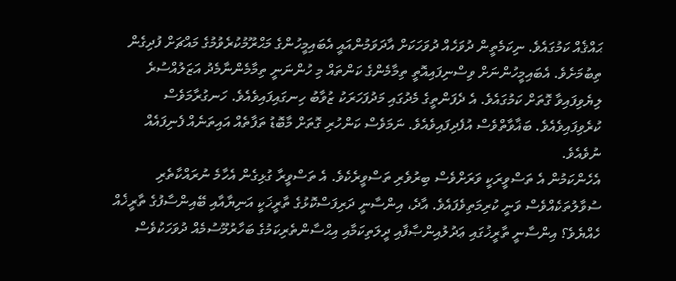ޙައްޤެއް ކަމުގައެވެ. ނިކަމެތީން ދުވަހެއް ދުވަހަކަށް އާދަވަމުންއައީ އެބައިމީހުންގެ މަޙްރޫމުކުރެވުމުގެ މައްޗަށް ފުދިގެން ތިބުމަށެވެ. އެބައިމީހުންނަށް ވިސްނިފައިއޮތީ ތިމާމެންގެ ކަންތައް މި ހުންނަނީ ތިމާމެންނާމެދު އަޒަލުއްސުރެ ލިޔެވިފައިވާ ގޮތަށް ކަމުގައެވެ. އެ ދެފަންތީގެ މެދުގައި މަދުފަހަރަކު ޒުވާބު ހިނގައިފައިވެއެވެ. ހަނގުރާމަވެސް ކުރެވިފައިވެއެވެ. ބަޣާވާތްވެސް އުފެދިފައިވެއެވެ. ނަމަވެސް ކަންހުރި ގޮތަށް މާބޮޑު ތަފާތެއް އައިތަނެއް ފެނިފައެއް ނުވެއެވެ.
އެހެންކަމުން އެ ތަސްވީރަކީ ވަރަށްވެސް ބިރުވެރި ތަސްވީރެކެވެ. އެ ތަސްވީރާ ގުޅިގެން އެހާމެ ނުރައްކާތެރި ސުވާލުތަކެއްވެސް ވަނީ ކުރިމަތިވެފައެވެ. އާދެ، އިންސާނީ ދަރިފަސްކޮޅުގެ ތާރީޚަކީ އަނިޔާއާއި ބޭއިންސާފުގެ ތާރީޚެއް ހެއްޔެވެ؟ އިންސާނީ ތާރީޚުގައި ޢަދުލުއިންޞާފާއި ދީލަތިކަމާއި އިޙްސާންތެރިކަމުގެ ބަހާރުމޫސުމެއް ދުވަހަކުވެސް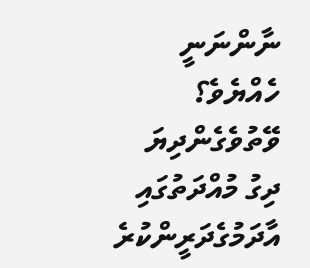ނާންނަނީ ހެއްޔެވެ؟ ވޭތުވެގެންދިޔަ ދިގު މުއްދަތުގައި އާދަމުގެދަރީންކުރެ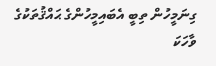ގިނަމީހުން ތިބީ އެބައިމީހުންގެ ޙައްޤުތަކުގެ ވާހަކަ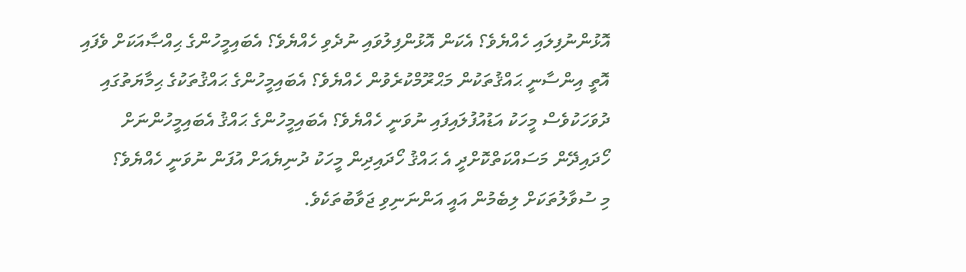އޮޅުންނުފިލައި ހެއްޔެވެ؟ އެކަން އޮޅުންފިލުވައި ނުދެވި ހެއްޔެވެ؟ އެބައިމީހުންގެ ޙިއްޞާއަކަށް ވެފައި އޮތީ އިންސާނީ ޙައްޤުތަކުން މަޙްރޫމްކުރެވުން ހެއްޔެވެ؟ އެބައިމީހުންގެ ޙައްޤުތަކުގެ ޙިމާޔަތުގައި ދުވަހަކުވެސް މީހަކު އަޑުއުފުލައިފައި ނުވަނީ ހެއްޔެވެ؟ އެބައިމީހުންގެ ޙައްޤު އެބައިމީހުންނަށް ހޯދައިދޭން މަސައްކަތްކޮށްދީ އެ ޙައްޤު ހޯދައިދިން މީހަކު ދުނިޔެއަށް އުފަން ނުވަނީ ހެއްޔެވެ؟
މި ސުވާލުތަކަށް ލިބެމުން އައީ އަންނަނިވި ޖަވާބުތަކެވެ.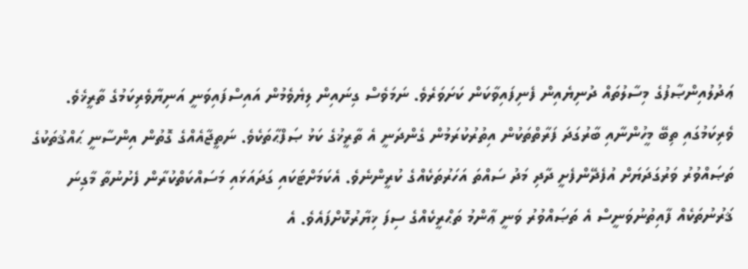ޢަދުލުއިންޞާފުގެ މިސާލުތައް ދުނިޔެއިން ފެނިފައިވާކަން ކަށަވަރެވެ. ނަމަވެސް ގިނައިން ލިޔެވެމުން އައިސްފައިވަނީ އަނިޔާވެރިކަމުގެ ތާރީޚެވެ. ވެރިކަމުގައި ތިބޭ މީހުންނާއި ބާރުގަދަ ފަރާތްތަކުން އިތުރުކުރަމުން ގެންދަނީ އެ ތާރީޚުގެ ކަޅު ޞަފްޙާތަކެވެ. ނަތީޖާއެއްގެ ގޮތުން އިންސާނީ ޙައްޤުތަކުގެ ތަޞައްވުރު ވަރުގަދަޔަށް އުފެދޭންފެށީ ދާދި މަދު ސައްތަ އަހަރުތަކެއްގެ ކުރީންނެވެ. އެކަމަށްޓަކައި ގަދައަޅައި މަސައްކަތްކުރާން ފެށުނުތާ މާގިނަ ޤަރުނުތަކެއް ފާއިތުނުވަނީސް އެ ތަޞައްވުރު ވަނީ ޢާންމު ތަޙްރީކެއްގެ ސިފަ ޚިޔާރުކޮށްފައެވެ. އެ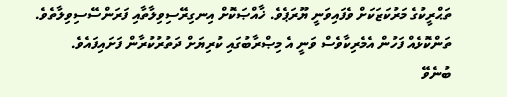ތަޙްރީކުގެ މަރުކަޒަކަށް ވެފައިވަނީ ޔޫރަޕެވެ. ޚާއްޞަކޮށް އިނގިރޭސިވިލާތާއި ފަރަންސޭސިވިލާތެވެ. ތަންކޮޅެއް ފަހުން އެމެރިކާވެސް ވަނީ އެ މިޞްރާބުގައި ކުރިޔަށް ދަތުރުކުރާން ފަށައިފައެވެ.
ބުނެވޭ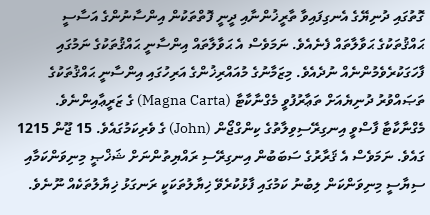ގޮތުގައި ދުނިޔޭގެ އެނގިފައިވާ ތާރީޚުންނާއި ދީނީ ފޮތްތަކުން އިންސާނުންގެ އަސާސީ ޙައްޤުތަކުގެ ޙަވާލާތައް ފެނެއެވެ. ނަމަވެސް އެ ޙަވާލާތައް އިންސާނީ ޙައްޤުތަކުގެ ނަމުގައި ފާހަގަކުރެވެމުންނެއް ނުދެއެވެ. މިޒަމާނުގެ މުއައްރިޚުންގެ އަރިހުގައި އިންސާނީ ޙައްޤުތަކުގެ ތަޞައްވުރު ދުނިޔެއަށް ތަޢާރުފުވީ މެގްނާކާޓާ (Magna Carta) ގެ ޒަރީޢާއިންނެވެ. މެގްނާކާޓާ ފާސްވީ އިނގިރޭސިވިލާތުގެ ކިންގްޖޯން (John) ގެ ވެރިކަމުގައެވެ. 15 ޖޫން 1215 ގައެވެ. ނަމަވެސް އެ ޤަރާރުގެ ސަބަބުން އިނގިރޭސި ރައްޔިތުންނަށް ޝަޚްޞީ މިނިވަންކަމާއި ސިޔާސީ މިނިވަންކަން ލިބުނު ކަމުގައި ފާޅުކުރެވޭ ޚިޔާލުތަކަކީ ރަނގަޅު ޚިޔާލުތަކެއް ނޫނެވެ.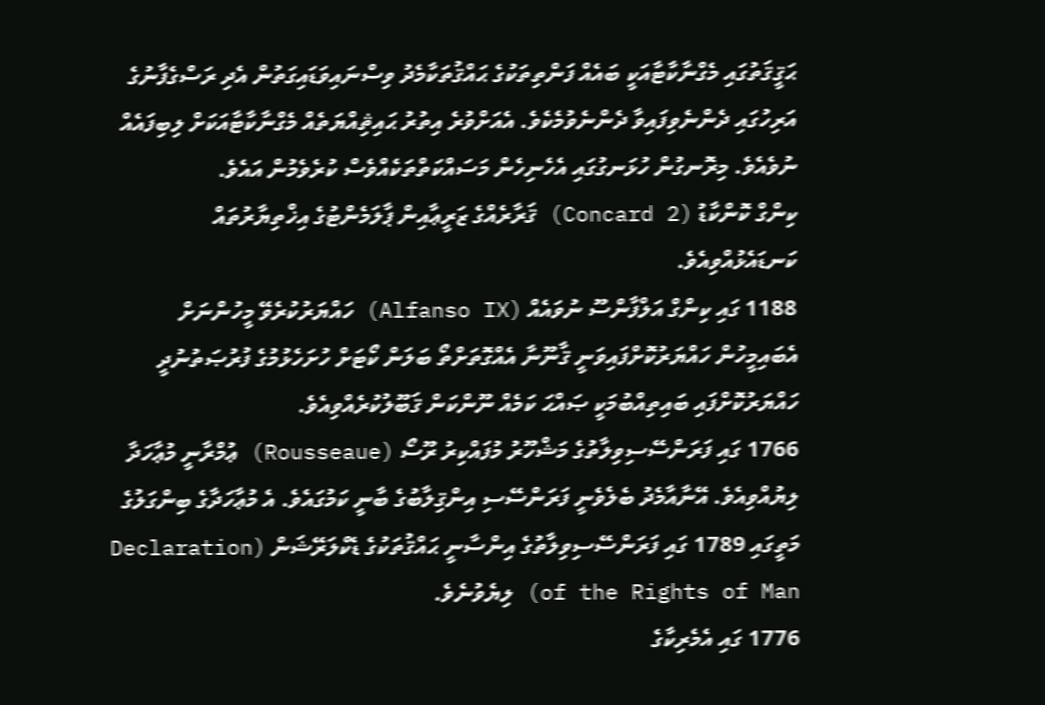ޙަޤީޤަތުގައި މެގްނާކާޓާއަކީ ބައެއް ފަންތިތަކުގެ ޙައްޤުތަކާމެދު ވިސްނައިވަޑައިގަތުން އެދި ރަސްގެފާނުގެ އަރިހުގައި ދެންނެވިފައިވާ ދެންނެވުމެކެވެ. އެއަށްވުރެ އިތުރު ޙައިޘިއްޔަތެއް މެގްނާކާޓާއަކަށް ލިބިފައެއް ނުވެއެވެ. މިރޮނގުން ހުޅަނގުގައި އެހެނިހެން މަސައްކަތްތަކެއްވެސް ކުރެވެމުން އައެވެ.
ކިންގް ކޮންކާޑު (Concard 2) ޤަރާރެއްގެ ޒަރީޢާއިން ޕާލަމެންޓުގެ އިޚްތިޔާރުތައް ކަނޑައެޅުއްވިއެވެ.
1188 ގައި ކިންގް އަލްފާންސޫ ނުވައެއް (Alfanso IX) ހައްޔަރުކުރެވޭ މީހުންނަށް އެބައިމީހުން ހައްޔަރުކޮށްފައިވަނީ ޤާނޫނާ އެއްގޮތަށްތޯ ބަލަން ކޯޓަށް ހުށަހެޅުމުގެ ފުރުޞަތުނުދީ ހައްޔަރުކޮށްފައި ބައިތިއްބުމަކީ ޞައްޙަ ކަމެއް ނޫންކަން ޤަބޫލުކުރެއްވިއެވެ.
1766 ގައި ފަރަންސޭސިވިލާތުގެ މަޝްހޫރު މުފައްކިރު ރޫސޯ (Rousseaue) ޢުމްރާނީ މުޢާހަދާ ލިޔުއްވިއެވެ. އޭނާއާމެދު ބެލެވެނީ ފަރަންސޭސި އިންޤިލާބުގެ ބާނީ ކަމުގައެވެ. އެ މުޢާހަދާގެ ބިންގަލުގެ މަތީގައި 1789 ގައި ފަރަންސޭސިވިލާތުގެ އިންސާނީ ޙައްޤުތަކުގެ ޑެކްލަރޭޝަން (Declaration of the Rights of Man) ލިޔެވުނެވެ.
1776 ގައި އެމެރިކާގެ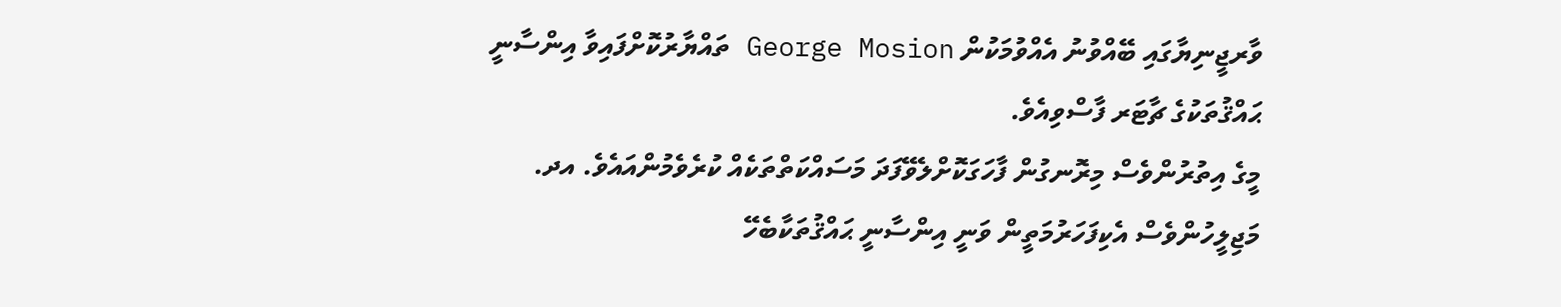ވާރޖީނިޔާގައި ބޭއްވުނު އެއްވުމަކުން George Mosion ތައްޔާރުކޮށްފައިވާ އިންސާނީ ޙައްޤުތަކުގެ ޗާޓަރ ފާސްވިއެވެ.
މީގެ އިތުރުންވެސް މިރޮނގުން ފާހަގަކޮށްލެވޭފަދަ މަސައްކަތްތަކެއް ކުރެވެމުންއައެވެ. އދ. މަޖިލީހުންވެސް އެކިފަހަރުމަތީން ވަނީ އިންސާނީ ޙައްޤުތަކާބެހޭ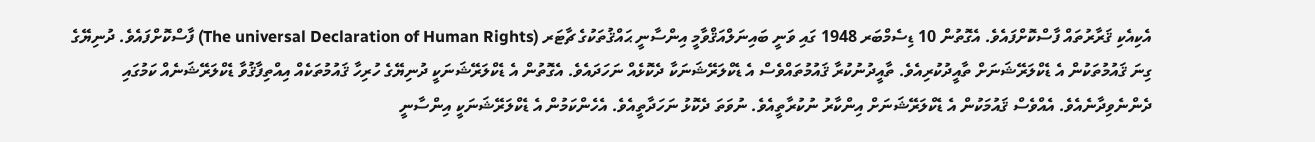އެކިއެކި ޤަރާރުތައް ފާސްކޮށްފައެވެ. އެގޮތުން 10 ޑިސެމްބަރ 1948 ގައި ވަނީ ބައިނަލްއަޤްވާމީ އިންސާނީ ޙައްޤުތަކުގެ ޗާޓަރ (The universal Declaration of Human Rights) ފާސްކޮށްފައެވެ. ދުނިޔޭގެ ގިނަ ޤައުމުތަކުން އެ ޑެކްލަރޭޝަނަށް ތާއީދުކުރިއެވެ. ތާއީދުނުކުރާ ޤައުމުތައްވެސް އެ ޑެކްލަރޭޝަނަކާ ދެކޮޅެއް ނަހަދައެވެ. އެގޮތުން އެ ޑެކްލަރޭޝަނަކީ ދުނިޔޭގެ ހުރިހާ ޤައުމުތަކެއް އިއްތިފާޤުވާ ޑެކްލަރޭޝަނެއް ކަމުގައި ދެންނެވިދާނެއެވެ. އެއްވެސް ޤައުމަކުން އެ ޑެކްލަރޭޝަނަށް އިންކާރު ނުކުރާތީއެވެ. ނުވަތަ ދެކޮޅު ނަހަދާތީއެވެ. އެހެންކަމުން އެ ޑެކްލަރޭޝަނަކީ އިންސާނީ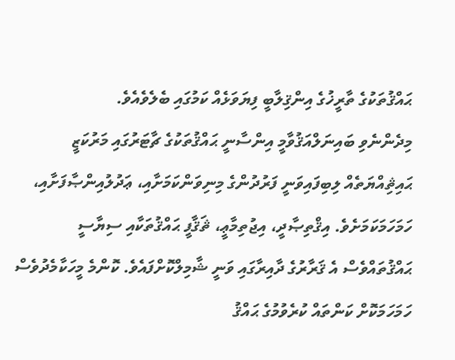ޙައްޤުތަކުގެ ތާރީޚުގެ އިންޤިލާބީ ފިޔަވަޅެއް ކަމުގައި ބެލެވެއެވެ.
މިދެންނެވި ބައިނަލްއަޤުވާމީ އިންސާނީ ޙައްޤުތަކުގެ ޗާޓަރުގައި މަރުކަޒީ ޙައިޘިއްޔަތެއް ލިބިފައިވަނީ ފަރުދުންގެ މިނިވަންކަމަށާއި، ޢަދުލުއިންޞާފަށާއި، ހަމަހަމަކަމަށެވެ. އިޤްތިޞާދީ، އިޖުތިމާޢީ، ޘަޤާފީ ޙައްޤުތަކާއި ސިޔާސީ ޙައްޤުތައްވެސް އެ ޤަރާރުގެ ދާއިރާގައި ވަނީ ޝާމިލްކޮށްފައެވެ. ކޮންމެ މީހަކާމެދުވެސް ހަމަހަމަކޮށް ކަންތައް ކުރެވުމުގެ ޙައްޤު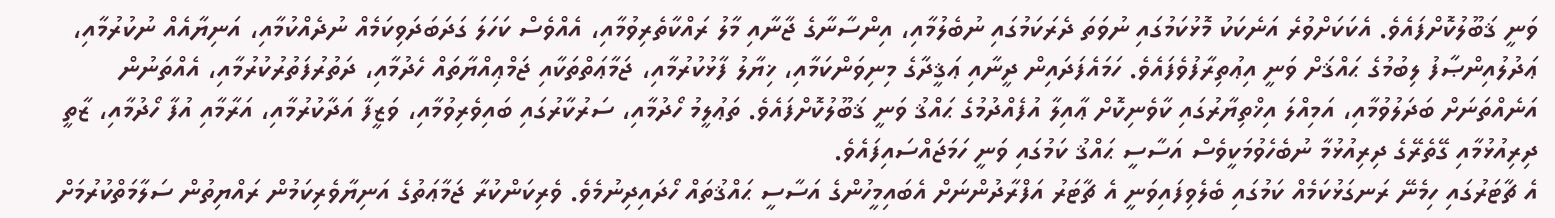ވަނީ ޤަބޫލުކޮށްފައެވެ. އެކަކަށްވުރެ އަނެކަކު މޮޅުކަމުގައި ނުވަތަ ދެރަކަމުގައި ނުބެލުމާއި، އިންސާނާގެ ޖާނާއި މާލު ރައްކާތެރިވުމާއި، އެއްވެސް ކަހަލަ ގަދަބަދަވިކަމެއް ނުދެއްކުމާއި، އަނިޔާއެއް ނުކުރުމާއި، ޢަދުލުއިންޞާފު ލިބުމުގެ ޙައްޤަށް ވަނީ އިޢުތިރާފުވެފައެވެ. ހަމައެފަދައިން ދީނާއި ޢަޤީދާގެ މިނިވަންކަމާއި، ޚިޔާލު ފާޅުކުރުމާއި، ޖަމާޢަތްތަކާއި ޖަމްޢިއްޔާތައް ހެދުމާއި، ދަތުރުފަތުރުކުރުމާއި، އެއްތަނުން އަނެއްތަނަށް ބަދަލުވުމާއި، އަމިއްލަ އިޚްތިޔާރުގައި ކާވެނިކޮށް ޢާއިލާ އުފެއްދުމުގެ ޙައްޤު ވަނީ ޤަބޫލުކޮށްފައެވެ. ތަޢުލީމު ހޯދުމާއި، ސަރުކާރުގައި ބައިވެރިވުމާއި، ވަޒީފާ އަދާކުރުމާއި، އަރާމާއި އުފާ ހޯދުމާއި، ޒާތީ ދިރިއުޅުމާއި ގޭތެރޭގެ ދިރިއުޅުމާ ނުބެހެވުމަކީވެސް އަސާސީ ޙައްޤު ކަމުގައި ވަނީ ހަމަޖައްސައިފައެވެ.
އެ ޗާޓަރުގައި ހިމެނޭ ރަނގަޅުކަމެއް ކަމުގައި ބެލެވިފައިވަނީ އެ ޗާޓަރު އަފްރާދުންނަށް އެބައިމީހުންގެ އަސާސީ ޙައްޤުތައް ހޯދައިދިނުމެވެ. ވެރިކަންކުރާ ޖަމާޢަތުގެ އަނިޔާވެރިކަމުން ރައްޔިތުން ސަލާމަތްކުރުމަށް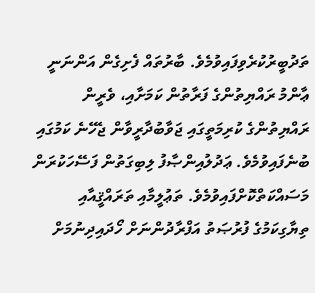ތަދުބީރުކުރެވިފައިވުމެވެ. ބާރުތައް ފެށިގެން އަންނަނީ ޢާންމު ރައްޔިތުންގެ ފަރާތުން ކަމަށާއި، ވެރީން ރައްޔިތުންގެ ކުރިމަތީގައި ޖަވާބުދާރީވާން ޖެހޭނެ ކަމުގައި ބުނެފައިވުމެވެ. ޢަދުލުއިންޞާފު ލިބިގަތުން ފަސޭހަކުރަން މަސައްކަތްކޮށްފައިވުމެވެ. ތަޢުލީމާއި ތަރައްޤީއާއި ތިޔާގިކަމުގެ ފުރުޞަތު އަފްރާދުންނަށް ހޯދައިދިނުމަށް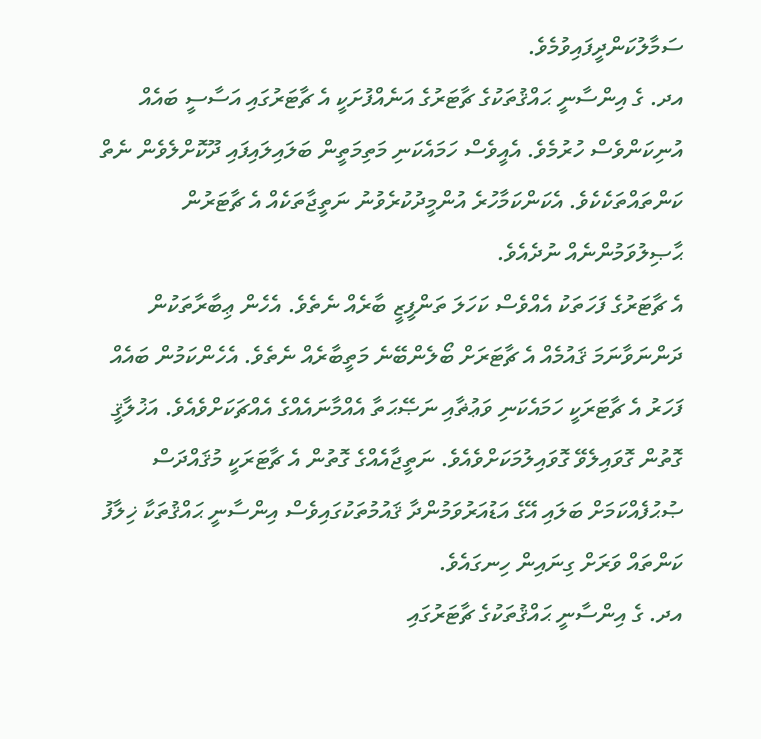ސަމާލުކަންދީފައިވުމެވެ.
އދ. ގެ އިންސާނީ ޙައްޤުތަކުގެ ޗާޓަރުގެ އަނެއްފުށަކީ އެ ޗާޓަރުގައި އަސާސީ ބައެއް އުނިކަންވެސް ހުރުމެވެ. އެއީވެސް ހަމައެކަނި މަތިމަތީން ބަލައިލައިފައި ދޫކޮށްލެވެން ނެތް ކަންތައްތަކެކެވެ. އެކަންކަމާހުރެ އުންމީދުކުރެވުނު ނަތީޖާތަކެއް އެ ޗާޓަރުން ޙާޞިލުވަމުންނެއް ނުދެއެވެ.
އެ ޗާޓަރުގެ ފަހަތަކު އެއްވެސް ކަހަލަ ތަންފީޒީ ބާރެއް ނެތެވެ. އެހެން ޢިބާރާތަކުން ދަންނަވާނަމަ ޤައުމެއް އެ ޗާޓަރަށް ބޯލެންބޭނެ މަތީބާރެއް ނެތެވެ. އެހެންކަމުން ބައެއް ފަހަރު އެ ޗާޓަރަކީ ހަމައެކަނި ވަޢުޡާއި ނަޞޭޙަތާ އެއްމާނައެއްގެ އެއްޗަކަށްވެއެވެ. އަޚުލާޤީ ގޮތުން ގޮވައިލެވޭ ގޮވައިލުމަކަށްވެއެވެ. ނަތީޖާއެއްގެ ގޮތުން އެ ޗާޓަރަކީ މުޤައްދަސް ޞުޙުފެއްކަމަށް ބަލައި އޭގެ އަޑުއަރުވަމުންދާ ޤައުމުތަކުގައިވެސް އިންސާނީ ޙައްޤުތަކާ ޚިލާފު ކަންތައް ވަރަށް ގިނައިން ހިނގައެވެ.
އދ. ގެ އިންސާނީ ޙައްޤުތަކުގެ ޗާޓަރުގައި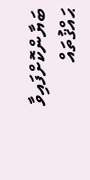ބަޔާންކޮށްފައިވާ ޙައްޤުތައް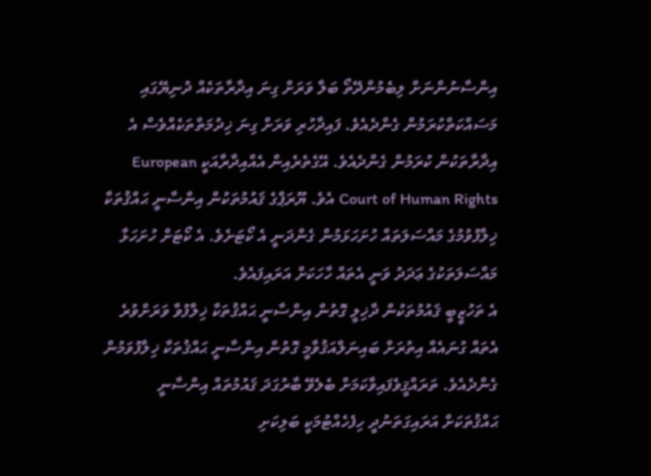އިންސާނުންނަށް ލިބެމުންދޭތޯ ބަލާ ވަރަށް ގިނަ އިދާރާތަކެއް ދުނިޔޭގައި މަސައްކަތްކުރަމުން ގެންދެއެވެ. ފައިދާހުރި ވަރަށް ގިނަ ޚިދުމަތްތަކެއްވެސް އެ އިދާރާތަކުން ކުރަމުން ގެންދެއެވެ. އޭގެތެރެއިން އެއްއިދާރާއަކީ European Court of Human Rights އެވެ. ޔޫރަޕްގެ ޤައުމުތަކުން އިންސާނީ ޙައްޤުތަކާ ޚިލާފުވުމުގެ މައްސަލަތައް ހުށަހަޅަމުން ގެންދަނީ އެ ކޯޓަށެވެ. އެ ކޯޓަށް ހުށަހަޅާ މައްސަލަތަކުގެ ޢަދަދު ވަނީ އެތައް ހާހަކަށް އަރައިފައެވެ.
އެ ތަހުޒީބީ ޤައުމުތަކުން ދާޚިލީ ގޮތުން އިންސާނީ ޙައްޤުތަކާ ޚިލާފުވާ ވަރަށްވުރެ އެތައް ގުނައެއް އިތުރަށް ބައިނަލްއަޤުވާމީ ގޮތުން އިންސާނީ ޙައްޤުތަކާ ޚިލާފުވަމުން ގެންދެއެވެ. ތަރައްޤީވެފައިވާކަމަށް ބެލެވޭ ބާރުގަދަ ޤައުމުތައް އިންސާނީ ޙައްޤުތަކަށް އަރައިގަތަނުދީ ހިފެހެއްޓުމަކީ ބަލިކަށި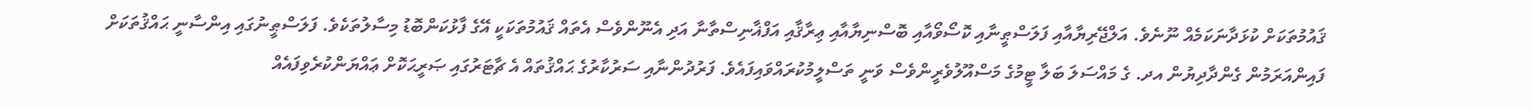ޤައުމުތަކަށް ކުޅަދާނަކަމެއް ނޫނެވެ. އަލްޖޭރިޔާއާއި ފަލަސްޠީނާއި ކޮސޯވޯއާއި ބޮސްނިޔާއާއި ޢިރާޤާއި އަފްޣާނިސްތާނާ އަދި އެނޫންވެސް އެތައް ޤައުމުތަކަކީ އޭގެ ފާޅުކަންބޮޑު މިސާލުތަކެވެ. ފަލަސްޠީނުގައި އިންސާނީ ޙައްޤުތަކަށް ފައިންއަރަމުން ގެންދާދިޔުން އދ. ގެ މައްސަލަ ބަލާ ޓީމުގެ މަސްއޫލުވެރީންވެސް ވަނީ ތަސްލީމުކުރައްވައިފައެވެ. ފަރުދުންނާއި ސަރުކާރުގެ ޙައްޤުތައް އެ ޗާޓަރުގައި ޞަރީޙަކޮށް ޢައްޔަންކުރެވިފައެއް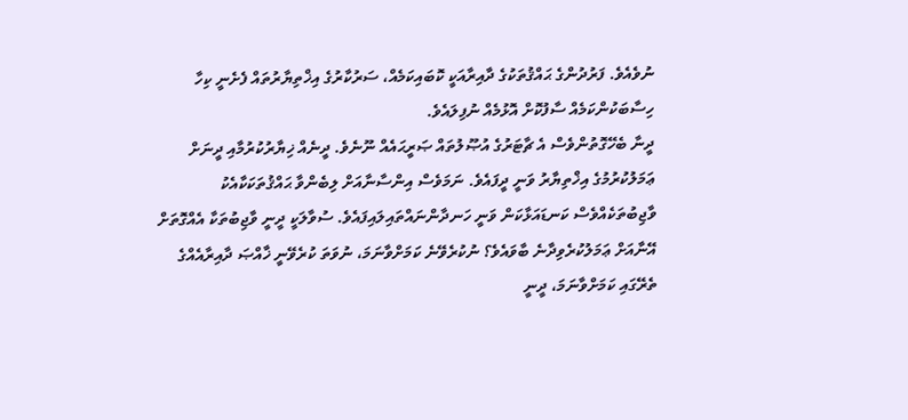ނުވެއެވެ. ފަރުދުންގެ ޙައްޤުތަކުގެ ދާއިރާއަކީ ކޮބައިކަމެއް، ސަރުކާރުގެ އިޚްތިޔާރުތައް ފެށެނީ ކިހާ ހިސާބަކުންކަމެއް ސާފުކޮށް އޮޅުމެއް ނުފިލައެވެ.
ދީނާ ބެހޭގޮތުންވެސް އެ ޗާޓަރުގެ އުޞޫލުތައް ޞަރީޙައެއް ނޫނެވެ. ދީނެއް ޚިޔާރުކުރުމާއި ދީނަށް ޢަމަލުކުރުމުގެ އިޚްތިޔާރު ވަނީ ދީފައެވެ. ނަމަވެސް އިންސާނާއަށް ލިބެންވާ ޙައްޤުތަކަކާއެކު ވާޖިބުތަކެއްވެސް ކަނޑައަޅާކަން ވަނީ ހަނދާންނައްތައިލައިފައެވެ. ސުވާލަކީ ދީނީ ވާޖިބުތަކާ އެއްގޮތަށް އޭނާއަށް ޢަމަލުކުރެވިދާނެ ބާވައެވެ؟ ނުކުރެވޭނެ ކަމަށްވާނަމަ، ނުވަތަ ކުރެވޭނީ ޚާއްޞަ ދާއިރާއެއްގެ ތެރޭގައި ކަމަށްވާނަމަ، ދީނީ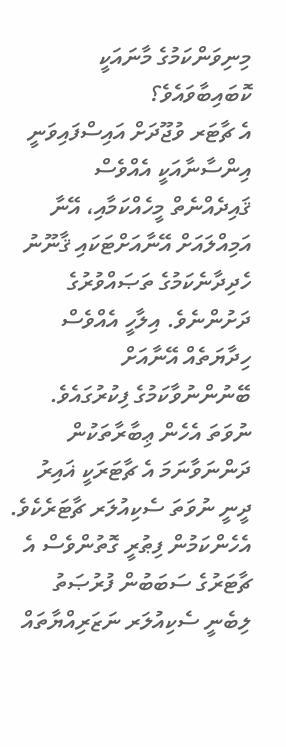މިނިވަންކަމުގެ މާނައަކީ ކޮބައިބާވައެވެ؟
އެ ޗާޓަރ ވުޖޫދަށް އައިސްފައިވަނީ އިންސާނާއަކީ އެއްވެސް ޤައިދެއްނެތް މީހެއްކަމާއި، އޭނާ އަމިއްލައަށް އޭނާއަށްޓަކައި ޤާނޫނު ހެދިދާނެކަމުގެ ތަޞައްވުރުގެ ދަށުންނެވެ. އިލާހީ އެއްވެސް ހިދާޔަތެއް އޭނާއަށް ބޭނުންނުވާކަމުގެ ފިކުރުގައެވެ. ނުވަތަ އެހެން ޢިބާރާތަކުން ދަންނަވާނަމަ އެ ޗާޓަރަކީ ޣައިރު ދީނީ ނުވަތަ ސެކިއުލަރ ޗާޓަރެކެވެ. އެހެންކަމުން ފިޠުރީ ގޮތުންވެސް އެ ޗާޓަރުގެ ސަބަބުން ފުރުޞަތު ލިބެނީ ސެކިއުލަރ ނަޒަރިއްޔާތައް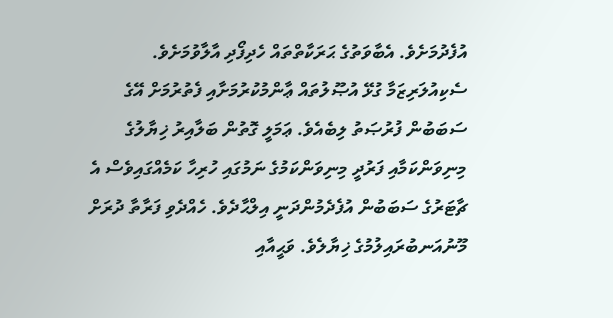އުފެދުމަށެވެ. އެބާވަތުގެ ޙަރަކާތްތައް ހެދިފޯދި އާލާވުމަށެވެ. ސެކިއުލަރިޒަމާ ގުޅޭ އުޞޫލުތައް ޢާންމުކުރުމަށާއި ފެތުރުމަށް އޭގެ ސަބަބުން ފުރުޞަތު ލިބެއެވެ. ޢަމަލީ ގޮތުން ބަލާއިރު ޚިޔާލުގެ މިނިވަންކަމާއި ފަރުދީ މިނިވަންކަމުގެ ނަމުގައި ހުރިހާ ކަމެއްގައިވެސް އެ ޗާޓަރުގެ ސަބަބުން އުފެދެމުންދަނީ އިލްޙާދެވެ. ހެއްދެވި ފަރާތާ ދުރަށް މޫނުއަނބުރައިލުމުގެ ޚިޔާލެވެ. ވަޙީއާއި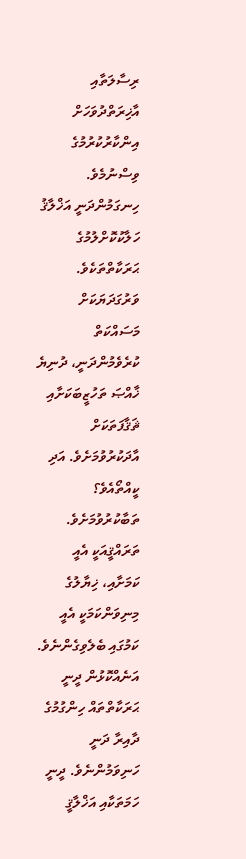ރިސާލަތާއި އާޚިރަތްދުވަހަށް އިންކާރުކުރުމުގެ ވިސްނުމެވެ. ހިނގަމުންދަނީ އަޚްލާޤު ހަލާކުކޮށްލުމުގެ ޙަރަކާތްތަކެވެ. ވަރުގަދަޔަކަށް މަސައްކަތް ކުރެވެމުންދަނީ، ދުނިޔެ ޚާއްޞަ ތަހުޒީބަކަށާއި ޘަޤާފަތަކަށް އާދަކުރުވުމަށެވެ. އަދި ކީއްތޯއެވެ؟ ތަބާކުރުވުމަށެވެ. ތަރައްޤީއަކީ އެއީ ކަމަށާއި، ޚިޔާލުގެ މިނިވަންކަމަކީ އެއީ ކަމުގައި ބެލެވިގެންނެވެ.
އަނެއްކޮޅުން ދީނީ ޙަރަކާތްތައް ހިންގުމުގެ ދާއިރާ ދަނީ ހަނިވަމުންނެވެ. ދީނީ ހަމަތަކާއި އަޚްލާޤީ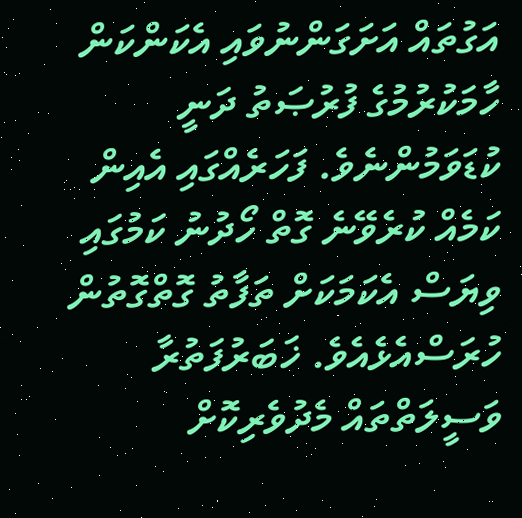އަގުތައް އަށަގަންނުވައި އެކަންކަން ހާމަކުރުމުގެ ފުރުޞަތު ދަނީ ކުޑަވަމުންނެވެ. ފަހަރެއްގައި އެއިން ކަމެއް ކުރެވޭނެ ގޮތް ހޯދުނު ކަމުގައި ވިޔަސް އެކަމަކަށް ތަފާތު ގޮތްގޮތުން ހުރަސްއެޅެއެވެ. ޚަބަރުފަތުރާ ވަސީލަތްތައް މެދުވެރިކޮށް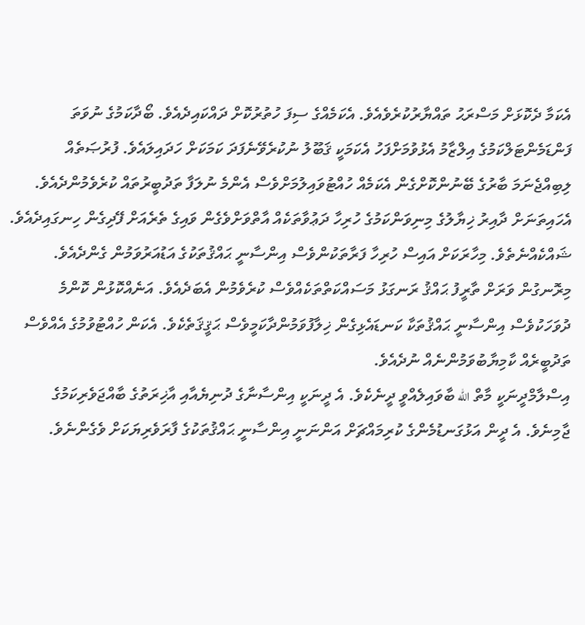އެކަމާ ދެކޮޅަށް މަސްރަޙު ތައްޔާރުކުރެވެއެވެ. އެކަމެއްގެ ސިފަ ހުތުރުކޮށް ދައްކައިދެއެވެ. ބޯދާކަމުގެ ނުވަތަ ފަންޑަމެންޓަލްކަމުގެ އިލްޒާމު އެޅުވުމަށްފަހު އެކަމަކީ ޤަބޫލު ނުކުރެވޭނެފަދަ ކަމަކަށް ހަދައިލައެވެ. ފުރުޞަތެއް ލިބިއްޖެނަމަ ބާރުގެ ބޭނުންކޮށްގެން އެކަމެއް ހުއްޓުވައިލުމަށްވެސް އެންމެ ނުލަފާ ތަދުބީރުތައް ކުރެވެމުންދެއެވެ. އެހައިތަނަށް ދާއިރު ޚިޔާލުގެ މިނިވަންކަމުގެ ހުރިހާ ދަޢުވާތަކެއް އާތްވަށްވެގެން ވައިގެ ތެރެއަށް ފޭދިގެން ހިނގައިދެއެވެ.
ޝައްކެއްނެތެވެ. މިހާރަކަށް އައިސް ހުރިހާ ފަރާތަކުންވެސް އިންސާނީ ޙައްޤުތަކުގެ އަޑުއަރުވަމުން ގެންދެއެވެ. މިރޮނގުން ވަރަށް ތާރީފު ޙައްޤު ރަނގަޅު މަސައްކަތްތަކެއްވެސް ކުރެވެމުން އެބަދެއެވެ. އަނެއްކޮޅުން ކޮންމެ ދުވަހަކުވެސް އިންސާނީ ޙައްޤުތަކާ ކަނޑައެޅިގެން ޚިލާފުވަމުންދާކަމީވެސް ޙަޤީޤަތެކެވެ. އެކަން ހުއްޓުވުމުގެ އެއްވެސް ތަދުބީރެއް ކާމިޔާބުވަމުންނެއް ނުދެއެވެ.
އިސްލާމްދީނަކީ މާތް اللّه ބާވައިލެއްވީ ދީނެކެވެ. އެ ދީނަކީ އިންސާނާގެ ދުނިޔެއާއި އާޚިރަތުގެ ބާއްޖަވެރިކަމުގެ ޖާމިނެވެ. އެ ދީން އަޅުގަނޑުމެންގެ ކުރިމައްޗަށް އަންނަނީ އިންސާނީ ޙައްޤުތަކުގެ ފާރަވެރިޔަކަށް ވެގެންނެވެ.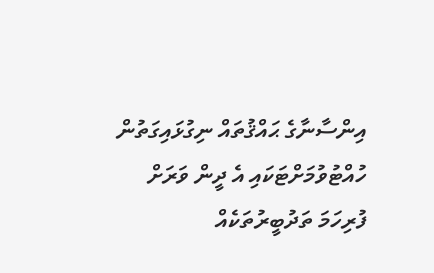އިންސާނާގެ ޙައްޤުތައް ނިގުޅައިގަތުން ހުއްޓުވުމަށްޓަކައި އެ ދީން ވަރަށް ފުރިހަމަ ތަދުބީރުތަކެއް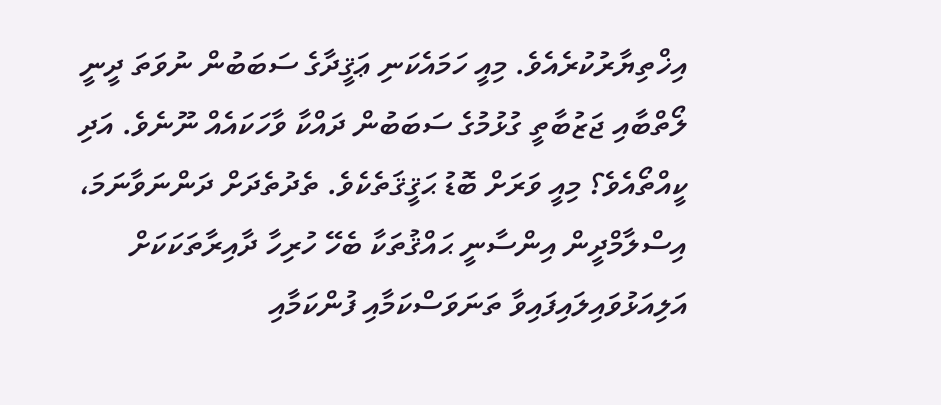އިޚްތިޔާރުކުރެއެވެ. މިއީ ހަމައެކަނި ޢަޤީދާގެ ސަބަބުން ނުވަތަ ދީނީ ލޯތްބާއި ޖަޒުބާތީ ގުޅުމުގެ ސަބަބުން ދައްކާ ވާހަކައެއް ނޫނެވެ. އަދި ކީއްތޯއެވެ؟ މިއީ ވަރަށް ބޮޑު ޙަޤީޤަތެކެވެ. ތެދުތެދަށް ދަންނަވާނަމަ، އިސްލާމްދީން އިންސާނީ ޙައްޤުތަކާ ބެހޭ ހުރިހާ ދާއިރާތަކަކަށް އަލިއަޅުވައިލައިފައިވާ ތަނަވަސްކަމާއި ފުންކަމާއި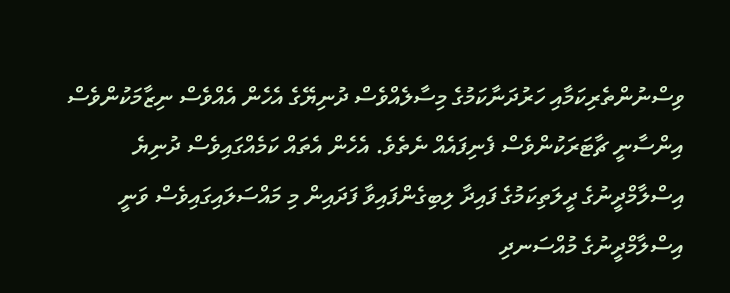ވިސްނުންތެރިކަމާއި ހަރުދަނާކަމުގެ މިސާލެއްވެސް ދުނިޔޭގެ އެހެން އެއްވެސް ނިޒާމަކުންވެސް އިންސާނީ ޗާޓަރަކުންވެސް ފެނިފައެއް ނެތެވެ. އެހެން އެތައް ކަމެއްގައިވެސް ދުނިޔެ އިސްލާމްދީނުގެ ދީލަތިކަމުގެ ފައިދާ ލިބިގެންފައިވާ ފަދައިން މި މައްސަލައިގައިވެސް ވަނީ އިސްލާމްދީނުގެ މުއްސަނދި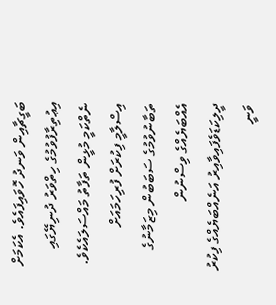ބަގީޗާއިން ވަނދު ހޮވައިފައެވެ. އެކަމަށް އިޢުތިރާފުވުމުގެ ހިތްވަރު ދުނިޔޭގައި ނެތްކަމީ މުޅީން ތަފާތު މައްސަލައެކެވެ. އިސްލާމީ ފިކުރަށް ފުރިހަމައަށް ތަބާނުވުމުގެ ސަބަބުން މިޒަމާނުގެ އެއްބަޔެއްގެ ވިސްނުން ދީލިކަޑަވެފައިވާއިރު އަނެއްބަޔެއްގެ ފިކުރު ވަނީ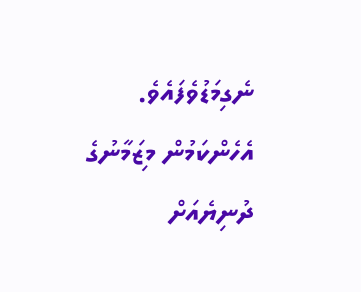ނެގިމަޑުވެފައެވެ. އެހެންކަމުން މިޒަމާނުގެ ދުނިޔެއަށް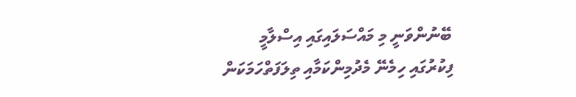ބޭނުންވަނީ މި މައްސަލައިގައި އިސްލާމީ ފިކުރުގައި ހިމެނޭ މެދުމިންކަމާއި ތިލަފަތްހަމަކަން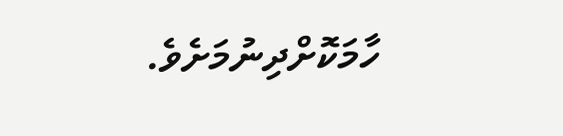ހާމަކޮށްދިނުމަށެވެ.